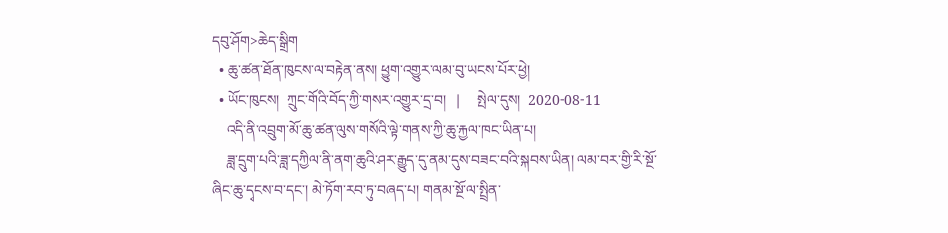དབུ་ཤོག>ཆེད་སྒྲིག
  • ཆུ་ཚན་ཐོན་ཁུངས་ལ་བརྟེན་ནས། ཕྱུག་འགྱུར་ལམ་བུ་ཡངས་པོར་ཕྱེ།
  • ཡོང་ཁུངས།  ཀྲུང་གོའི་བོད་ཀྱི་གསར་འགྱུར་དྲ་བ།   |     སྤེལ་དུས།  2020-08-11
    འདི་ནི་འབྲུག་མོ་ཆུ་ཚན་ལུས་གསོའི་ལྟེ་གནས་ཀྱི་ཆུ་རྐྱལ་ཁང་ཡིན་པ།
    ཟླ་དྲུག་པའི་ཟླ་དཀྱིལ་ནི་ནག་ཆུའི་ཤར་རྒྱུད་དུ་ནམ་དུས་བཟང་བའི་སྐབས་ཡིན། ལམ་བར་གྱི་རི་སྔོ་ཞིང་ཆུ་དྭངས་བ་དང་། མེ་ཏོག་རབ་ཏུ་བཞད་པ། གནམ་སྔོ་ལ་སྤྲིན་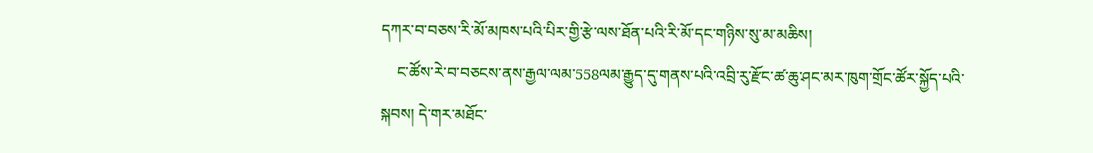དཀར་བ་བཅས་རི་མོ་མཁས་པའི་པིར་གྱི་རྩེ་ལས་ཐོན་པའི་རི་མོ་དང་གཉིས་སུ་མ་མཆིས།
    ང་ཚོས་རེ་བ་བཅངས་ནས་རྒྱལ་ལམ་558ལམ་རྒྱུད་དུ་གནས་པའི་འབྲི་རུ་རྫོང་ཚ་ཆུ་ཤང་མར་ཁུག་གྲོང་ཚོར་སྐྱོད་པའི་སྐབས། དེ་གར་མཐོང་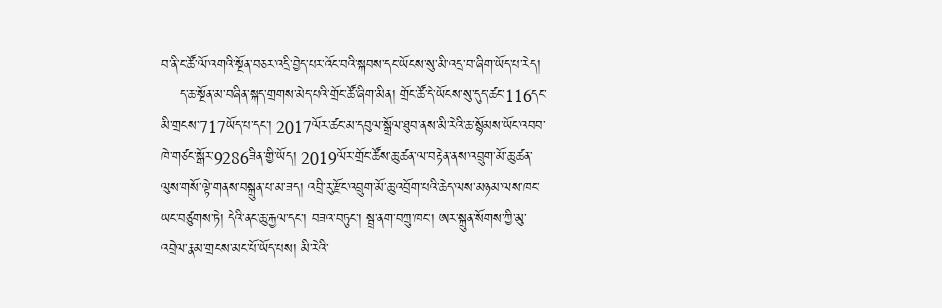བ་ནི་ང་ཚོ་ལོ་འགའི་སྔོན་བཅར་འདྲི་བྱེད་པར་འོང་བའི་སྐབས་དང་ཡོངས་སུ་མི་འདྲ་བ་ཞིག་ཡོད་པ་རེད།
    ད་ཆ་སྔོན་མ་བཞིན་སྐད་གྲགས་མེད་པའི་གྲོང་ཚོ་ཞིག་མིན། གྲོང་ཚོ་དེ་ཡོངས་སུ་དུད་ཚང་116དང་མི་གྲངས་717ཡོད་པ་དང་། 2017ལོར་ཚང་མ་དབུལ་སྒྲོལ་ཐུབ་ནས་མི་རེའི་ཆ་སྙོམས་ཡོང་འབབ་ཁེ་གཙང་སྒོར་9286ཟིན་གྱི་ཡོད། 2019ལོར་གྲོང་ཚོས་ཆུ་ཚན་ལ་བརྟེན་ནས་འབྲུག་མོ་ཆུ་ཚན་ལུས་གསོ་ལྟེ་གནས་བསྐྲུན་པ་མ་ཟད། འབྲི་རུ་རྫོང་འབྲུག་མོ་ཆུ་འབྲོག་པའི་ཆེད་ལས་མཉམ་ལས་ཁང་ཡང་བཙུགས་ཏེ། དེའི་ནང་ཆུ་རྐྱལ་དང་། བཟའ་བཏུང་། སྦྲ་ནག་བཀྲུ་ཁང་། ཨར་སྐྲུན་སོགས་ཀྱི་མུ་འབྲེལ་རྣམ་གྲངས་མང་པོ་ཡོད་པས། མི་རེའི་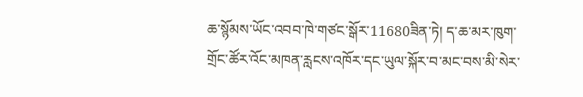ཆ་སྙོམས་ཡོང་འབབ་ཁེ་གཙང་སྒོར་11680ཟིན་ཏེ། ད་ཆ་མར་ཁུག་གྲོང་ཚོར་འོང་མཁན་རླངས་འཁོར་དང་ཡུལ་སྐོར་བ་མང་བས་མི་སེར་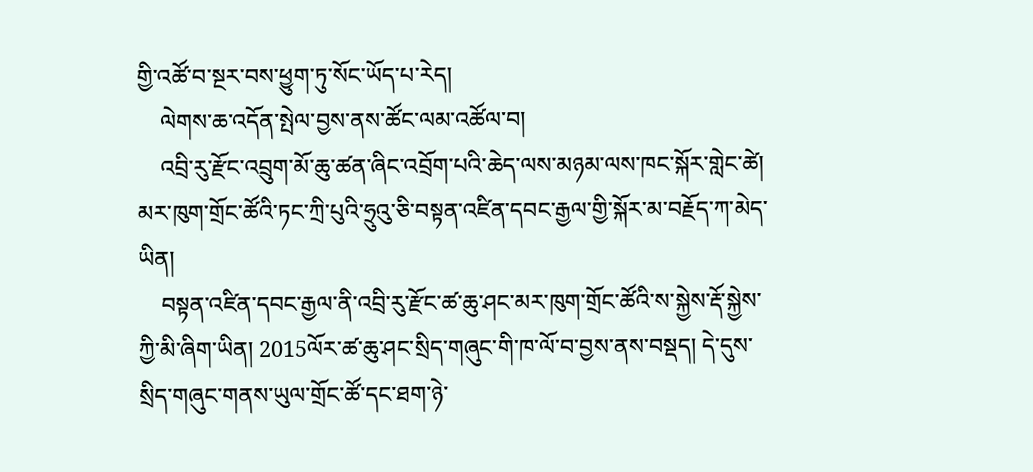གྱི་འཚོ་བ་སྔར་བས་ཕྱུག་ཏུ་སོང་ཡོད་པ་རེད།
    ལེགས་ཆ་འདོན་སྤེལ་བྱས་ནས་ཚོང་ལམ་འཚོལ་བ།
    འབྲི་རུ་རྫོང་འབྲུག་མོ་ཆུ་ཚན་ཞིང་འབྲོག་པའི་ཆེད་ལས་མཉམ་ལས་ཁང་སྐོར་གླེང་ཚེ། མར་ཁུག་གྲོང་ཚོའི་ཏང་ཀྲི་པུའི་ཧྲུའུ་ཅི་བསྟན་འཛིན་དབང་རྒྱལ་གྱི་སྐོར་མ་བརྗོད་ཀ་མེད་ཡིན།
    བསྟན་འཛིན་དབང་རྒྱལ་ནི་འབྲི་རུ་རྫོང་ཚ་ཆུ་ཤང་མར་ཁུག་གྲོང་ཚོའི་ས་སྐྱེས་རྡོ་སྐྱེས་ཀྱི་མི་ཞིག་ཡིན། 2015ལོར་ཚ་ཆུ་ཤང་སྲིད་གཞུང་གི་ཁ་ལོ་བ་བྱས་ནས་བསྡད། དེ་དུས་སྲིད་གཞུང་གནས་ཡུལ་གྲོང་ཚོ་དང་ཐག་ཉེ་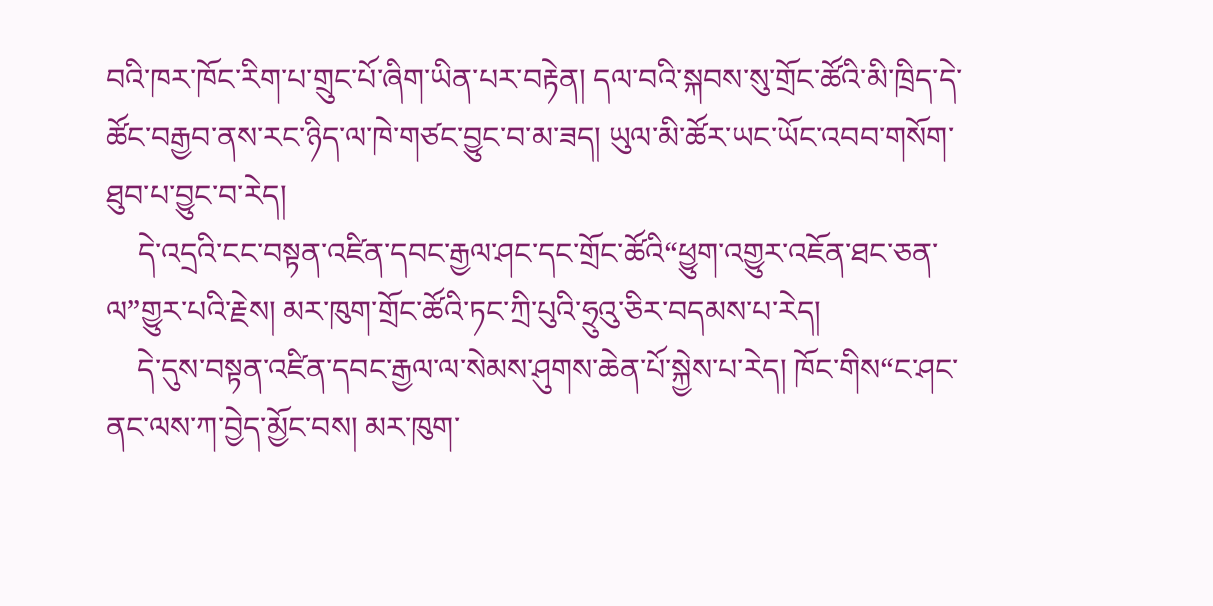བའི་ཁར་ཁོང་རིག་པ་གྲུང་པོ་ཞིག་ཡིན་པར་བརྟེན། དལ་བའི་སྐབས་སུ་གྲོང་ཚོའི་མི་ཁྲིད་དེ་ཚོང་བརྒྱབ་ནས་རང་ཉིད་ལ་ཁེ་གཙང་བྱུང་བ་མ་ཟད། ཡུལ་མི་ཚོར་ཡང་ཡོང་འབབ་གསོག་ཐུབ་པ་བྱུང་བ་རེད།
    དེ་འདྲའི་ངང་བསྟན་འཛིན་དབང་རྒྱལ་ཤང་དང་གྲོང་ཚོའི“ཕྱུག་འགྱུར་འཇོན་ཐང་ཅན་ལ”གྱུར་པའི་རྗེས། མར་ཁུག་གྲོང་ཚོའི་ཏང་ཀྲི་པུའི་ཧྲུའུ་ཅིར་བདམས་པ་རེད།
    དེ་དུས་བསྟན་འཛིན་དབང་རྒྱལ་ལ་སེམས་ཤུགས་ཆེན་པོ་སྐྱེས་པ་རེད། ཁོང་གིས“ང་ཤང་ནང་ལས་ཀ་བྱེད་མྱོང་བས། མར་ཁུག་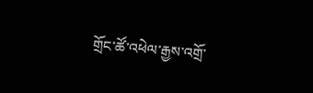གྲོང་ཚོ་འཕེལ་རྒྱས་འགྲོ་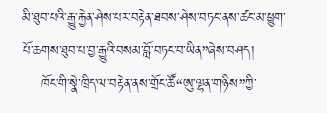མི་ཐུབ་པའི་རྒྱུ་རྐྱེན་ཤེས་པར་བརྟེན་ཐབས་ཤེས་བཏང་ནས་ཚང་མ་ཕྱུག་པོ་ཆགས་ཐུབ་པ་བྱ་རྒྱུའི་བསམ་བློ་བཏང་བ་ཡིན”ཞེས་བཤད།
    ཁོང་གི་སྣེ་ཁྲིད་ལ་བརྟེན་ནས་གྲོང་ཚོ“ཨུ་ལྷན་གཉིས”ཀྱི་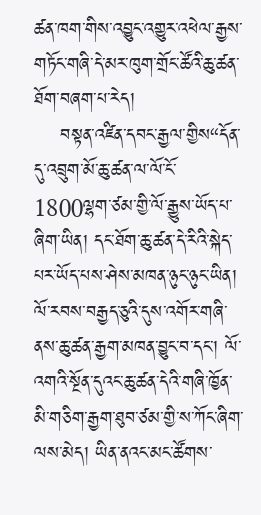ཚན་ཁག་གིས་འབྱུང་འགྱུར་འཕེལ་རྒྱས་གཏོང་གཞི་དེ་མར་ཁུག་གྲོང་ཚོའི་ཆུ་ཚན་ཐོག་བཞག་པ་རེད།
    བསྟན་འཛིན་དབང་རྒྱལ་གྱིས“དོན་དུ་འབྲུག་མོ་ཆུ་ཚན་ལ་ལོ་ངོ་1800ལྷག་ཙམ་གྱི་ལོ་རྒྱུས་ཡོད་པ་ཞིག་ཡིན། དང་ཐོག་ཆུ་ཚན་དེ་རིའི་སྐེད་པར་ཡོད་པས་ཤེས་མཁན་ཉུང་ཉུང་ཡིན། ལོ་རབས་བརྒྱད་ཅུའི་དུས་འགོར་གཞི་ནས་ཆུ་ཚན་རྒྱག་མཁན་བྱུང་བ་དང་། ལོ་འགའི་སྔོན་དུའང་ཆུ་ཚན་དེའི་གཞི་ཁྱོན་མི་གཅིག་རྒྱག་ཐུབ་ཙམ་གྱི་ས་ཀོང་ཞིག་ལས་མེད། ཡིན་ནའང་མང་ཚོགས་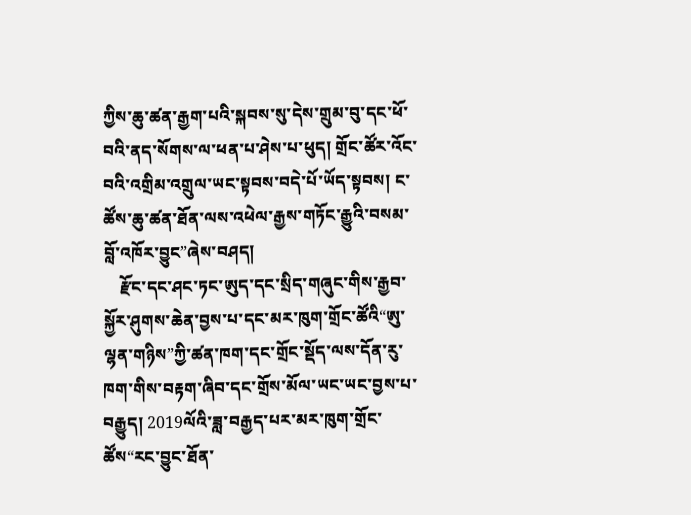ཀྱིས་ཆུ་ཚན་རྒྱག་པའི་སྐབས་སུ་དེས་གྲུམ་བུ་དང་ཕོ་བའི་ནད་སོགས་ལ་ཕན་པ་ཤེས་པ་ཕུད། གྲོང་ཚོར་འོང་བའི་འགྲིམ་འགྲུལ་ཡང་སྟབས་བདེ་པོ་ཡོད་སྟབས། ང་ཚོས་ཆུ་ཚན་ཐོན་ལས་འཕེལ་རྒྱས་གཏོང་རྒྱུའི་བསམ་བློ་འཁོར་བྱུང”ཞེས་བཤད།
    རྫོང་དང་ཤང་ཏང་ཨུད་དང་སྲིད་གཞུང་གིས་རྒྱབ་སྐྱོར་ཤུགས་ཆེན་བྱས་པ་དང་མར་ཁུག་གྲོང་ཚོའི“ཨུ་ལྷན་གཉིས”ཀྱི་ཚན་ཁག་དང་གྲོང་སྡོད་ལས་དོན་རུ་ཁག་གིས་བརྟག་ཞིབ་དང་གྲོས་མོལ་ཡང་ཡང་བྱས་པ་བརྒྱུད། 2019ལོའི་ཟླ་བརྒྱད་པར་མར་ཁུག་གྲོང་ཚོས“རང་བྱུང་ཐོན་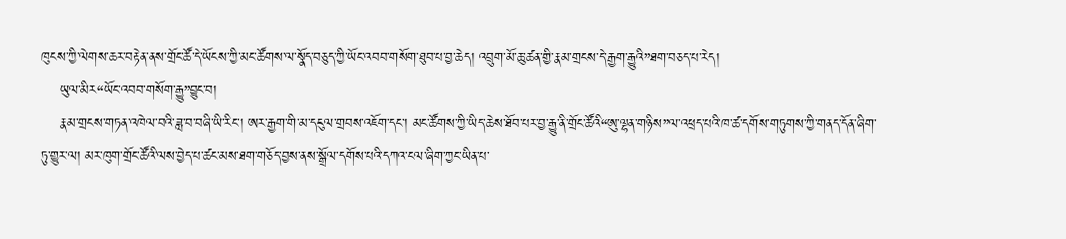ཁུངས་ཀྱི་ལེགས་ཆར་བརྟེན་ནས་གྲོང་ཚོ་དེ་ཡོངས་ཀྱི་མང་ཚོགས་ལ་སྣོད་བཅུད་ཀྱི་ཡོང་འབབ་གསོག་ཐུབ་པ་བྱ་ཆེད། འབྲུག་མོ་ཆུ་ཚན་གྱི་རྣམ་གྲངས་དེ་རྒྱག་རྒྱུའི”ཐག་བཅད་པ་རེད།
    ཡུལ་མིར“ཡོང་འབབ་གསོག་རྒྱུ”བྱུང་བ།
    རྣམ་གྲངས་གཏན་འཁེལ་བའི་ཟླ་བ་བཞི་ཡི་རིང་། ཨར་རྒྱག་གི་མ་དངུལ་གྲབས་འཇོག་དང་། མང་ཚོགས་ཀྱི་ཡིད་ཆེས་ཐོབ་པར་བྱ་རྒྱུ་ནི་གྲོང་ཚོའི“ཨུ་ལྷན་གཉིས”ལ་འཕྲད་པའི་ཁ་ཚ་དགོས་གཏུགས་ཀྱི་གནད་དོན་ཞིག་ཏུ་གྱུར་ལ། མར་ཁུག་གྲོང་ཚོའི་ལས་བྱེད་པ་ཚང་མས་ཐག་གཅོད་བྱས་ནས་སྒྲོལ་དགོས་པའི་དཀའ་ངལ་ཞིག་ཀྱང་ཡིན་པ་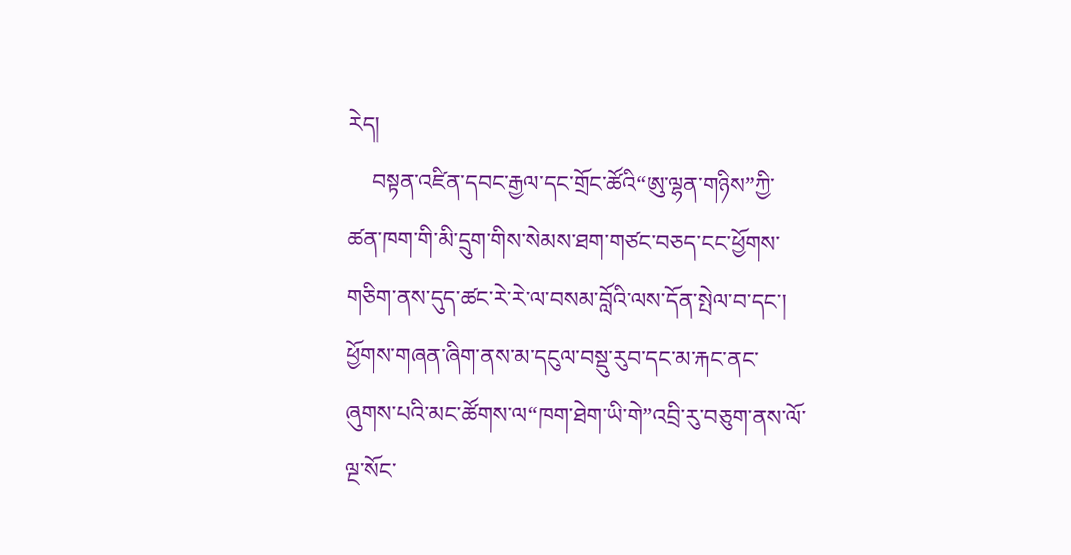རེད།
    བསྟན་འཛིན་དབང་རྒྱལ་དང་གྲོང་ཚོའི“ཨུ་ལྷན་གཉིས”ཀྱི་ཚན་ཁག་གི་མི་དྲུག་གིས་སེམས་ཐག་གཙང་བཅད་ངང་ཕྱོགས་གཅིག་ནས་དུད་ཚང་རེ་རེ་ལ་བསམ་བློའི་ལས་དོན་སྤེལ་བ་དང་། ཕྱོགས་གཞན་ཞིག་ནས་མ་དངུལ་བསྡུ་རུབ་དང་མ་རྐང་ནང་ཞུགས་པའི་མང་ཚོགས་ལ“ཁག་ཐེག་ཡི་གེ”འབྲི་རུ་བཅུག་ནས་ལོ་ལྔ་སོང་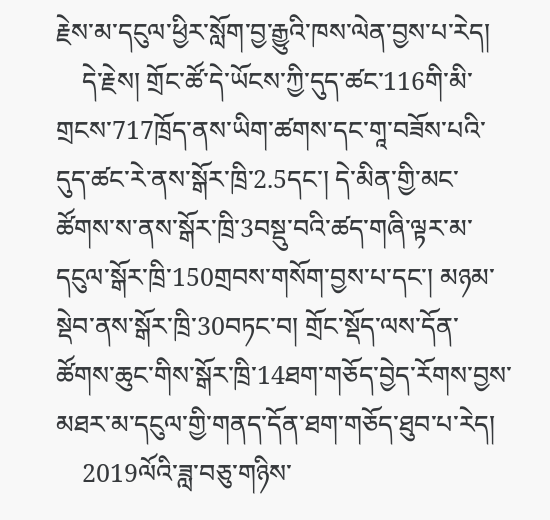རྗེས་མ་དངུལ་ཕྱིར་སློག་བྱ་རྒྱུའི་ཁས་ལེན་བྱས་པ་རེད།
    དེ་རྗེས། གྲོང་ཚོ་དེ་ཡོངས་ཀྱི་དུད་ཚང་116གི་མི་གྲངས་717ཁྲོད་ནས་ཡིག་ཚགས་དང་གཱ་བཟོས་པའི་དུད་ཚང་རེ་ནས་སྒོར་ཁྲི་2.5དང་། དེ་མིན་གྱི་མང་ཚོགས་ས་ནས་སྒོར་ཁྲི་3བསྡུ་བའི་ཚད་གཞི་ལྟར་མ་དངུལ་སྒོར་ཁྲི་150གྲབས་གསོག་བྱས་པ་དང་། མཉམ་སྡེབ་ནས་སྒོར་ཁྲི་30བཏང་བ། གྲོང་སྡོད་ལས་དོན་ཚོགས་ཆུང་གིས་སྒོར་ཁྲི་14ཐག་གཅོད་བྱེད་རོགས་བྱས་མཐར་མ་དངུལ་གྱི་གནད་དོན་ཐག་གཅོད་ཐུབ་པ་རེད།
    2019ལོའི་ཟླ་བཅུ་གཉིས་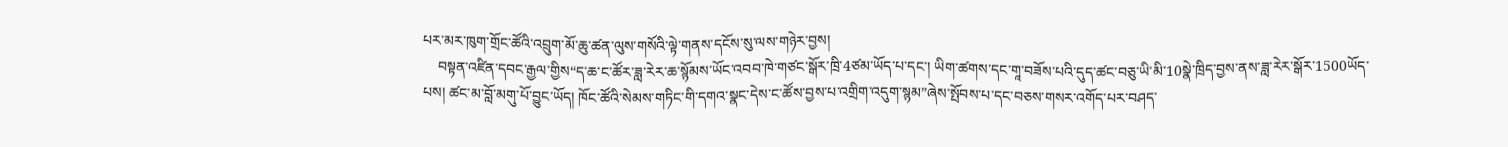པར་མར་ཁུག་གྲོང་ཚོའི་འབྲུག་མོ་ཆུ་ཚན་ལུས་གསོའི་ལྟེ་གནས་དངོས་སུ་ལས་གཉེར་བྱས།
    བསྟན་འཛིན་དབང་རྒྱལ་གྱིས“ད་ཆ་ང་ཚོར་ཟླ་རེར་ཆ་སྙོམས་ཡོང་འབབ་ཁེ་གཙང་སྒོར་ཁྲི་4ཙམ་ཡོད་པ་དང་། ཡིག་ཚགས་དང་གཱ་བཟོས་པའི་དུད་ཚང་བཅུ་ཡི་མི་10སྣེ་ཁྲིད་བྱས་ནས་ཟླ་རེར་སྒོར་1500ཡོད་པས། ཚང་མ་བློ་མགུ་པོ་བྱུང་ཡོད། ཁོང་ཚོའི་སེམས་གཏིང་གི་དགའ་སྣང་དེས་ང་ཚོས་བྱས་པ་འགྲིག་འདུག་སྙམ”ཞེས་སྤོབས་པ་དང་བཅས་གསར་འགོད་པར་བཤད་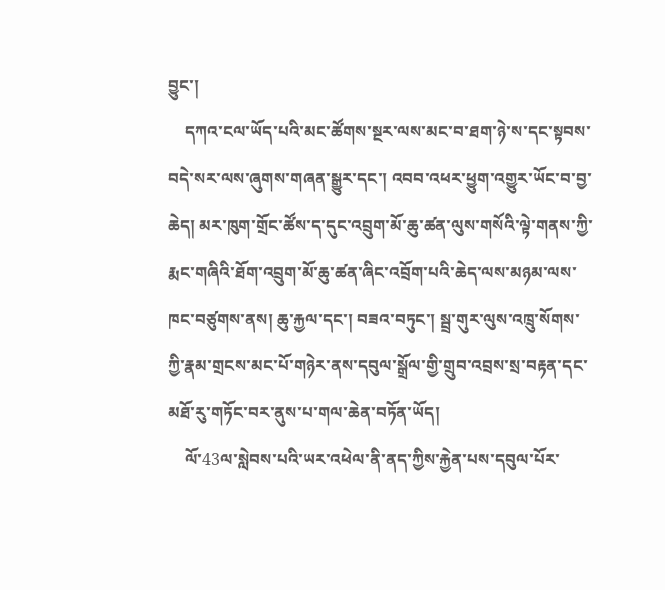བྱུང་།
    དཀའ་ངལ་ཡོད་པའི་མང་ཚོགས་སྔར་ལས་མང་བ་ཐག་ཉེ་ས་དང་སྟབས་བདེ་སར་ལས་ཞུགས་གཞན་སྒྱུར་དང་། འབབ་འཕར་ཕྱུག་འགྱུར་ཡོང་བ་བྱ་ཆེད། མར་ཁུག་གྲོང་ཚོས་ད་དུང་འབྲུག་མོ་ཆུ་ཚན་ལུས་གསོའི་ལྟེ་གནས་ཀྱི་རྨང་གཞིའི་ཐོག་འབྲུག་མོ་ཆུ་ཚན་ཞིང་འབྲོག་པའི་ཆེད་ལས་མཉམ་ལས་ཁང་བཙུགས་ནས། ཆུ་རྐྱལ་དང་། བཟའ་བཏུང་། སྦྲ་གུར་ལུས་འཁྲུ་སོགས་ཀྱི་རྣམ་གྲངས་མང་པོ་གཉེར་ནས་དབུལ་སྒྲོལ་གྱི་གྲུབ་འབྲས་སྲ་བརྟན་དང་མཐོ་རུ་གཏོང་བར་ནུས་པ་གལ་ཆེན་བཏོན་ཡོད།
    ལོ་43ལ་སླེབས་པའི་ཡར་འཕེལ་ནི་ནད་ཀྱིས་རྐྱེན་པས་དབུལ་པོར་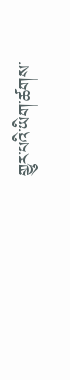གྱུར་པའི་ཡིག་ཚགས་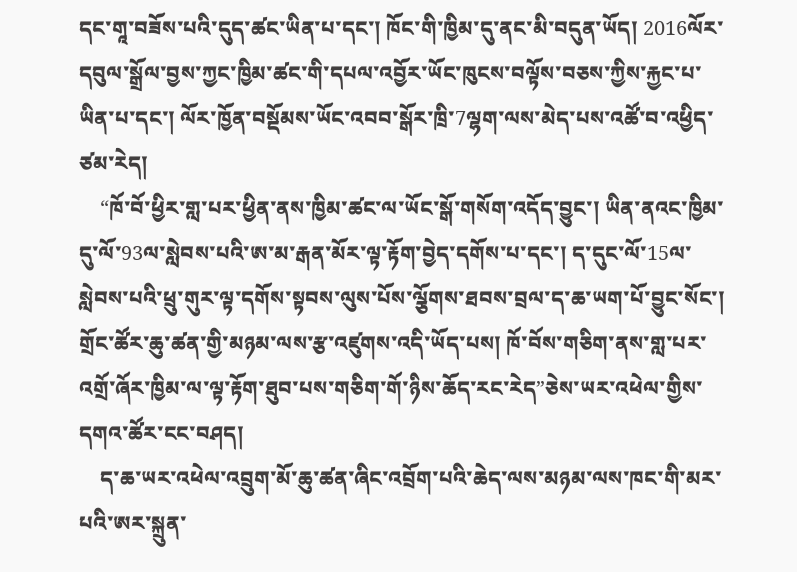དང་གཱ་བཟོས་པའི་དུད་ཚང་ཡིན་པ་དང་། ཁོང་གི་ཁྱིམ་དུ་ནང་མི་བདུན་ཡོད། 2016ལོར་དབུལ་སྒྲོལ་བྱས་ཀྱང་ཁྱིམ་ཚང་གི་དཔལ་འབྱོར་ཡོང་ཁུངས་བལྟོས་བཅས་ཀྱིས་རྐྱང་པ་ཡིན་པ་དང་། ལོར་ཁྱོན་བསྡོམས་ཡོང་འབབ་སྒོར་ཁྲི་7ལྷག་ལས་མེད་པས་འཚོ་བ་འཕྱིད་ཙམ་རེད།
    “ཁོ་བོ་ཕྱིར་གླ་པར་ཕྱིན་ནས་ཁྱིམ་ཚང་ལ་ཡོང་སྒོ་གསོག་འདོད་བྱུང་། ཡིན་ནའང་ཁྱིམ་དུ་ལོ་93ལ་སླེབས་པའི་ཨ་མ་རྒན་མོར་ལྟ་རྟོག་བྱེད་དགོས་པ་དང་། ད་དུང་ལོ་15ལ་སླེབས་པའི་ཕྲུ་གུར་ལྟ་དགོས་སྟབས་ལུས་པོས་ལྕོགས་ཐབས་བྲལ་ད་ཆ་ཡག་པོ་བྱུང་སོང་། གྲོང་ཚོར་ཆུ་ཚན་གྱི་མཉམ་ལས་རྩ་འཛུགས་འདི་ཡོད་པས། ཁོ་བོས་གཅིག་ནས་གླ་པར་འགྲོ་ཞོར་ཁྱིམ་ལ་ལྟ་རྟོག་ཐུབ་པས་གཅིག་གོ་ཉིས་ཆོད་རང་རེད”ཅེས་ཡར་འཕེལ་གྱིས་དགའ་ཚོར་ངང་བཤད།
    ད་ཆ་ཡར་འཕེལ་འབྲུག་མོ་ཆུ་ཚན་ཞིང་འབྲོག་པའི་ཆེད་ལས་མཉམ་ལས་ཁང་གི་མར་པའི་ཨར་སྐྲུན་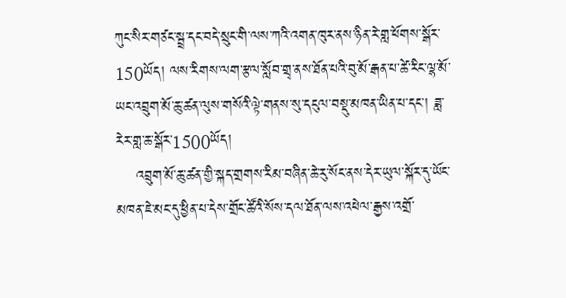ཀུང་སིར་གཙང་སྦྲ་དང་བདེ་སྲུང་གི་ལས་ཀའི་འགན་ཁུར་ནས་ཉིན་རེ་གླ་ཕོགས་སྒོར་150ཡོད། ལས་རིགས་ལག་རྩལ་སློབ་གྲྭ་ནས་ཐོན་པའི་བུ་མོ་རྒན་པ་ཚེ་རིང་ལྷ་མོ་ཡང་འབྲུག་མོ་ཆུ་ཚན་ལུས་གསོའི་ལྟེ་གནས་སུ་དངུལ་བསྡུ་མཁན་ཡིན་པ་དང་། ཟླ་རེར་གླ་ཆ་སྒོར་1500ཡོད།
    འབྲུག་མོ་ཆུ་ཚན་གྱི་སྐད་གྲགས་རིམ་བཞིན་ཆེ་རུ་སོང་ནས་དེར་ཡུལ་སྐོར་དུ་ཡོང་མཁན་ཇེ་མང་དུ་ཕྱིན་པ་དེས་གྲོང་ཚོའི་སོས་དལ་ཐོན་ལས་འཕེལ་རྒྱས་འགྲོ་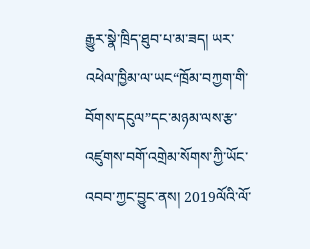རྒྱུར་སྣེ་ཁྲིད་ཐུབ་པ་མ་ཟད། ཡར་འཕེལ་ཁྱིམ་ལ་ཡང“ཁྲོམ་བཀྱག་གི་བོགས་དངུལ”དང་མཉམ་ལས་རྩ་འཛུགས་བགོ་འགྲེམ་སོགས་ཀྱི་ཡོང་འབབ་ཀྱང་བྱུང་ནས། 2019ལོའི་ལོ་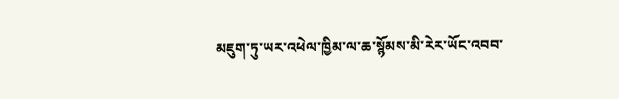མཇུག་ཏུ་ཡར་འཕེལ་ཁྱིམ་ལ་ཆ་སྙོམས་མི་རེར་ཡོང་འབབ་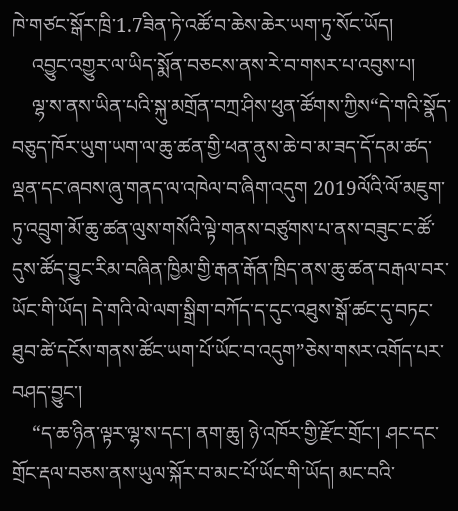ཁེ་གཙང་སྒོར་ཁྲི་1.7ཟིན་ཏེ་འཚོ་བ་ཆེས་ཆེར་ཡག་ཏུ་སོང་ཡོད།
    འབྱུང་འགྱུར་ལ་ཡིད་སྨོན་བཅངས་ནས་རེ་བ་གསར་པ་འབུས་པ།
    ལྷ་ས་ནས་ཡིན་པའི་སྐུ་མགྲོན་བཀྲ་ཤིས་ཕུན་ཚོགས་ཀྱིས“དེ་གའི་སྣོད་བཅུད་ཁོར་ཡུག་ཡག་ལ་ཆུ་ཚན་གྱི་ཕན་ནུས་ཆེ་བ་མ་ཟད་དོ་དམ་ཚད་ལྡན་དང་ཞབས་ཞུ་གནད་ལ་འཁེལ་བ་ཞིག་འདུག 2019ལོའི་ལོ་མཇུག་ཏུ་འབྲུག་མོ་ཆུ་ཚན་ལུས་གསོའི་ལྟེ་གནས་བཙུགས་པ་ནས་བཟུང་ང་ཚོ་དུས་ཚོད་བྱུང་རིམ་བཞིན་ཁྱིམ་གྱི་རྒན་རྒོན་ཁྲིད་ནས་ཆུ་ཚན་བརྒལ་བར་ཡོང་གི་ཡོད། དེ་གའི་ལེ་ལག་སྒྲིག་བཀོད་ད་དུང་འཐུས་སྒོ་ཚང་དུ་བཏང་ཐུབ་ཚེ་དངོས་གནས་ཚོང་ཡག་པོ་ཡོང་བ་འདུག”ཅེས་གསར་འགོད་པར་བཤད་བྱུང་།
    “ད་ཆ་ཉིན་ལྟར་ལྷ་ས་དང་། ནག་ཆུ། ཉེ་འཁོར་གྱི་རྫོང་གྲོང་། ཤང་དང་གྲོང་རྡལ་བཅས་ནས་ཡུལ་སྐོར་བ་མང་པོ་ཡོང་གི་ཡོད། མང་བའི་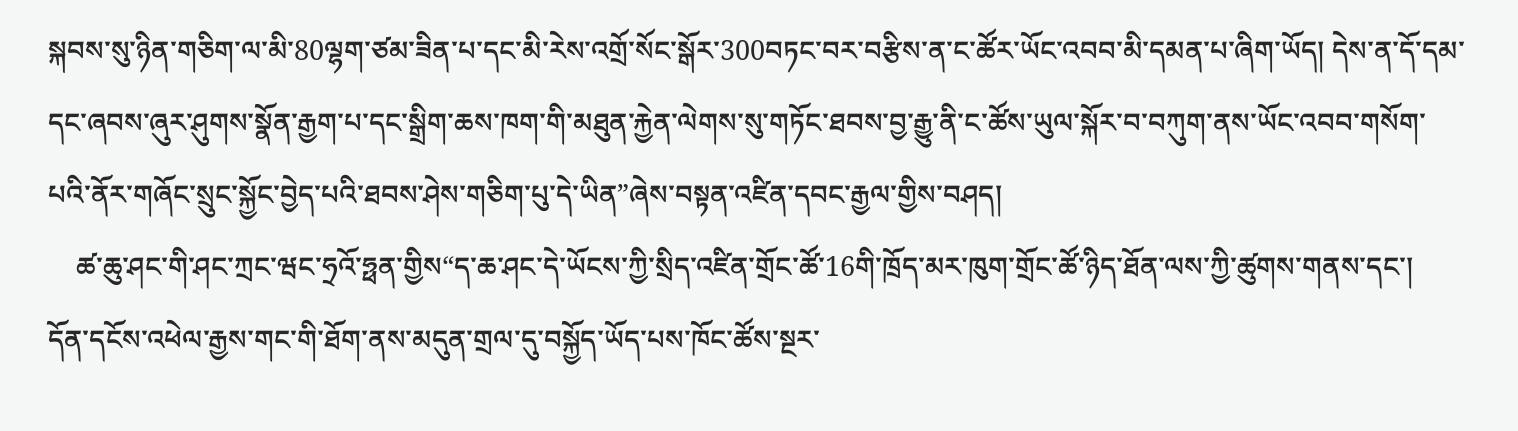སྐབས་སུ་ཉིན་གཅིག་ལ་མི་80ལྷག་ཙམ་ཟིན་པ་དང་མི་རེས་འགྲོ་སོང་སྒོར་300བཏང་བར་བརྩིས་ན་ང་ཚོར་ཡོང་འབབ་མི་དམན་པ་ཞིག་ཡོད། དེས་ན་དོ་དམ་དང་ཞབས་ཞུར་ཤུགས་སྣོན་རྒྱག་པ་དང་སྒྲིག་ཆས་ཁག་གི་མཐུན་རྐྱེན་ལེགས་སུ་གཏོང་ཐབས་བྱ་རྒྱུ་ནི་ང་ཚོས་ཡུལ་སྐོར་བ་བཀུག་ནས་ཡོང་འབབ་གསོག་པའི་ནོར་གཞོང་སྲུང་སྐྱོང་བྱེད་པའི་ཐབས་ཤེས་གཅིག་པུ་དེ་ཡིན”ཞེས་བསྟན་འཛིན་དབང་རྒྱལ་གྱིས་བཤད།
    ཚ་ཆུ་ཤང་གི་ཤང་ཀྲང་ཝང་ཧྲའོ་ཧྥན་གྱིས“ད་ཆ་ཤང་དེ་ཡོངས་ཀྱི་སྲིད་འཛིན་གྲོང་ཚོ་16གི་ཁྲོད་མར་ཁུག་གྲོང་ཚོ་ཉིད་ཐོན་ལས་ཀྱི་ཚུགས་གནས་དང་། དོན་དངོས་འཕེལ་རྒྱས་གང་གི་ཐོག་ནས་མདུན་གྲལ་དུ་བསྐྱོད་ཡོད་པས་ཁོང་ཚོས་སྔར་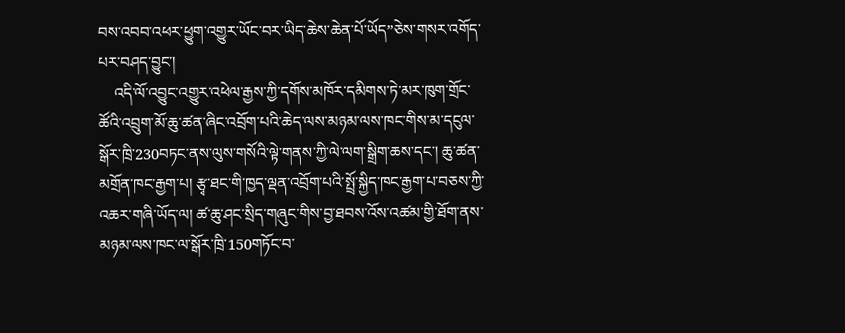བས་འབབ་འཕར་ཕྱུག་འགྱུར་ཡོང་བར་ཡིད་ཆེས་ཆེན་པོ་ཡོད”ཅེས་གསར་འགོད་པར་བཤད་བྱུང་།
    འདི་ལོ་འབྱུང་འགྱུར་འཕེལ་རྒྱས་ཀྱི་དགོས་མཁོར་དམིགས་ཏེ་མར་ཁུག་གྲོང་ཚོའི་འབྲུག་མོ་ཆུ་ཚན་ཞིང་འབྲོག་པའི་ཆེད་ལས་མཉམ་ལས་ཁང་གིས་མ་དངུལ་སྒོར་ཁྲི་230བཏང་ནས་ལུས་གསོའི་ལྟེ་གནས་ཀྱི་ལེ་ལག་སྒྲིག་ཆས་དང་། ཆུ་ཚན་མགྲོན་ཁང་རྒྱག་པ། རྩྭ་ཐང་གི་ཁྱད་ལྡན་འབྲོག་པའི་སྤྲོ་སྐྱིད་ཁང་རྒྱག་པ་བཅས་ཀྱི་འཆར་གཞི་ཡོད་ལ། ཚ་ཆུ་ཤང་སྲིད་གཞུང་གིས་བྱ་ཐབས་འོས་འཚམ་གྱི་ཐོག་ནས་མཉམ་ལས་ཁང་ལ་སྒོར་ཁྲི་150གཏོང་བ་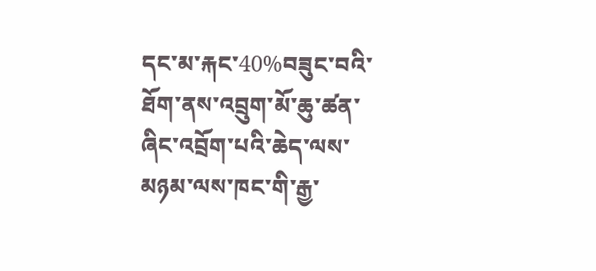དང་མ་རྐང་40%བཟུང་བའི་ཐོག་ནས་འབྲུག་མོ་ཆུ་ཚན་ཞིང་འབྲོག་པའི་ཆེད་ལས་མཉམ་ལས་ཁང་གི་རྒྱ་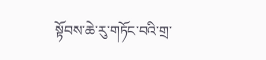སྟོབས་ཆེ་རུ་གཏོང་བའི་གྲ་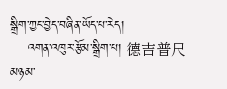སྒྲིག་ཀྱང་བྱེད་བཞིན་ཡོད་པ་རེད།
    འགན་འཁུར་རྩོམ་སྒྲིག་པ། 德吉普尺
མཉམ་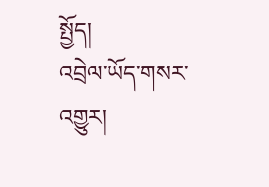སྤྱོད།
འབྲེལ་ཡོད་གསར་འགྱུར།